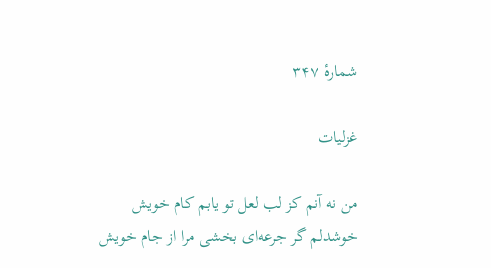شمارهٔ ۳۴۷

غزلیات

من نه آنم کز لب لعل تو یابم کام خویش
خوشدلم گر جرعه‌ای بخشی مرا از جام خویش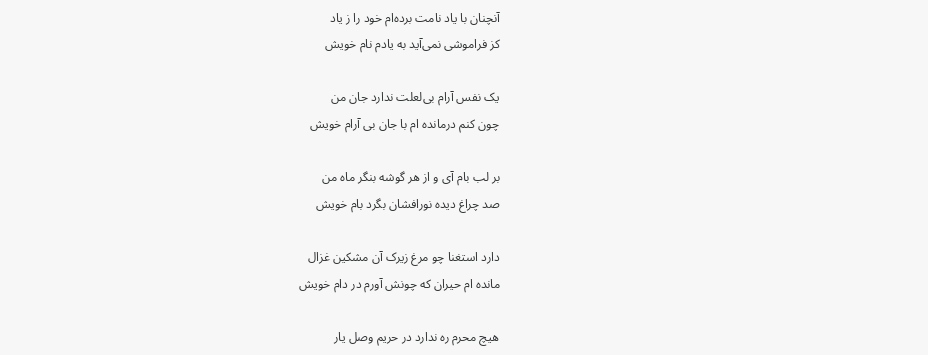آنچنان با یاد نامت برده‌ام خود را ز یاد
کز فراموشی نمی‌آید به یادم نام خویش

یک نفس آرام بی‌لعلت ندارد جان من
چون کنم درمانده ام با جان بی آرام خویش

بر لب بام آی و از هر گوشه بنگر ماه من
صد چراغ دیده نورافشان بگرد بام خویش

دارد استغنا چو مرغ زیرک آن مشکین غزال
مانده ام حیران که چونش آورم در دام خویش

هیچ محرم ره ندارد در حریم وصل یار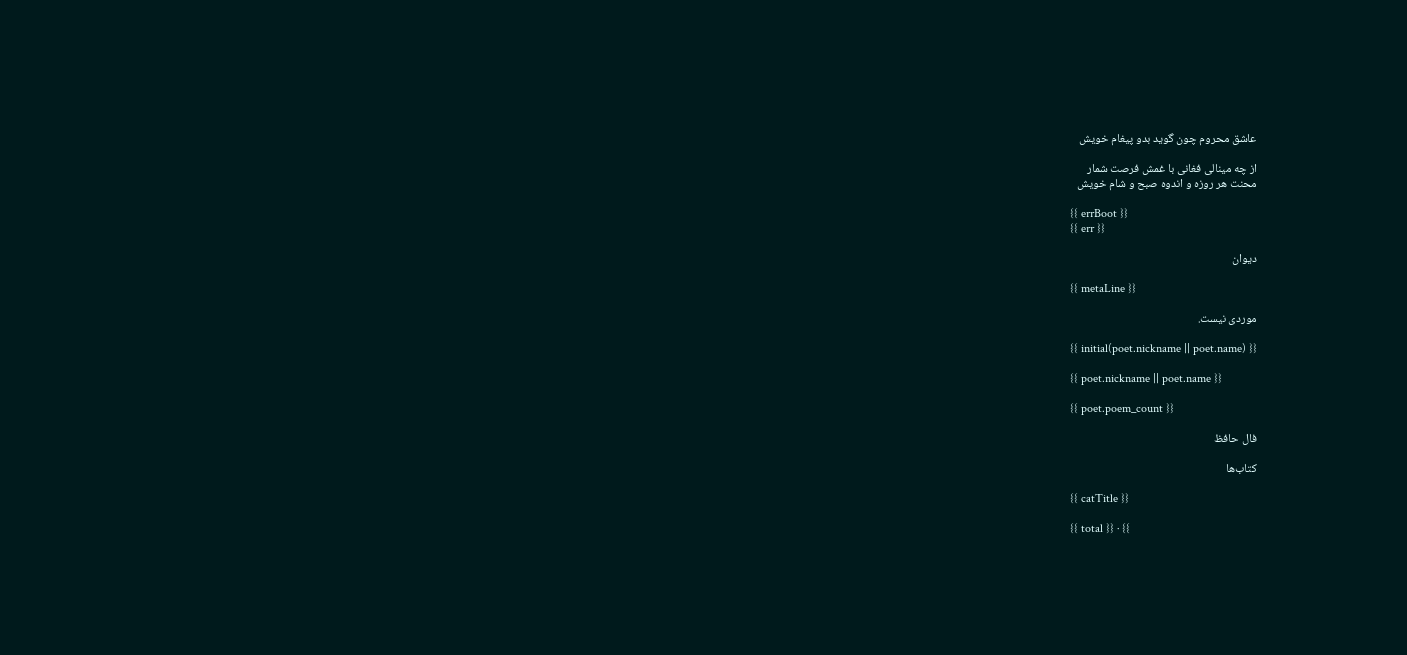عاشق محروم چون گوید بدو پیغام خویش

از چه مینالی فغانی با غمش فرصت شمار
محنت هر روزه و اندوه صبح و شام خویش

{{ errBoot }}
{{ err }}

دیوان

{{ metaLine }}

موردی نیست.

{{ initial(poet.nickname || poet.name) }}

{{ poet.nickname || poet.name }}

{{ poet.poem_count }}

فال حافظ

کتاب‌ها

{{ catTitle }}

{{ total }} · {{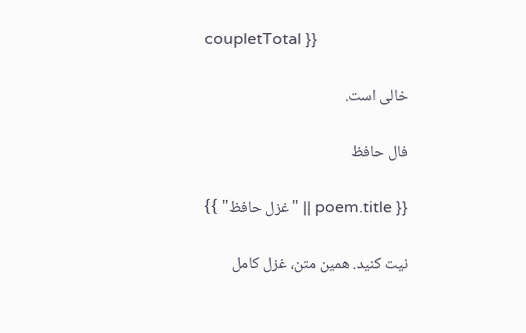coupletTotal }}

خالی است.

فال حافظ

{{ poem.title || "غزل حافظ" }}

نیت کنید. همین متن، غزل کامل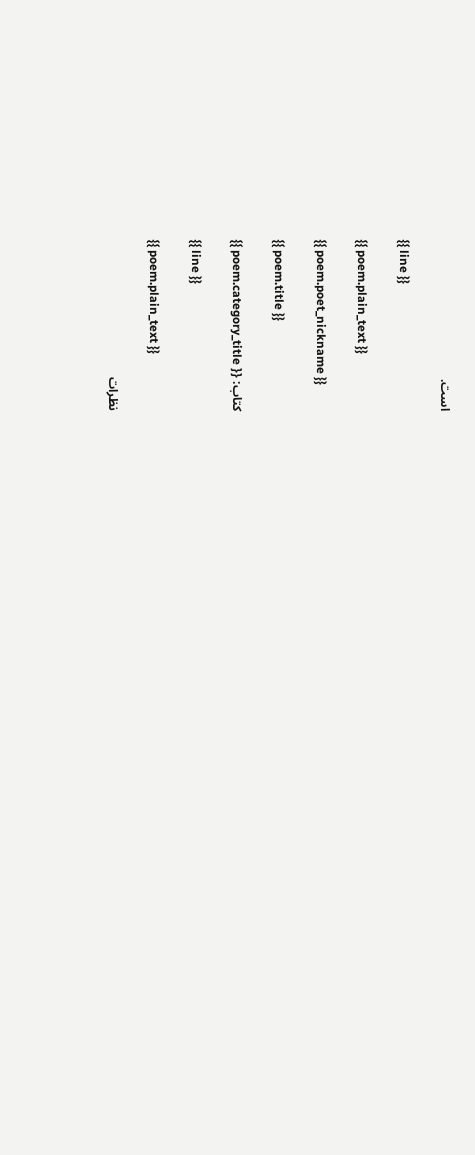است.

{{ line }}

{{ poem.plain_text }}

{{ poem.poet_nickname }}

{{ poem.title }}

کتاب: {{ poem.category_title }}

{{ line }}

{{ poem.plain_text }}

نظرات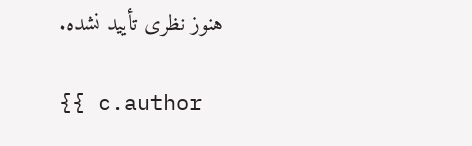هنوز نظری تأیید نشده.

{{ c.author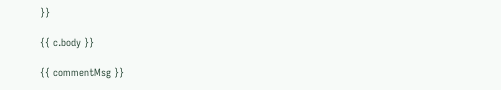}}

{{ c.body }}

{{ commentMsg }}